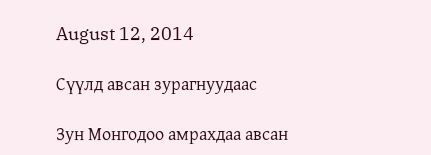August 12, 2014

Сүүлд авсан зурагнуудаас

Зун Монгодоо амрахдаа авсан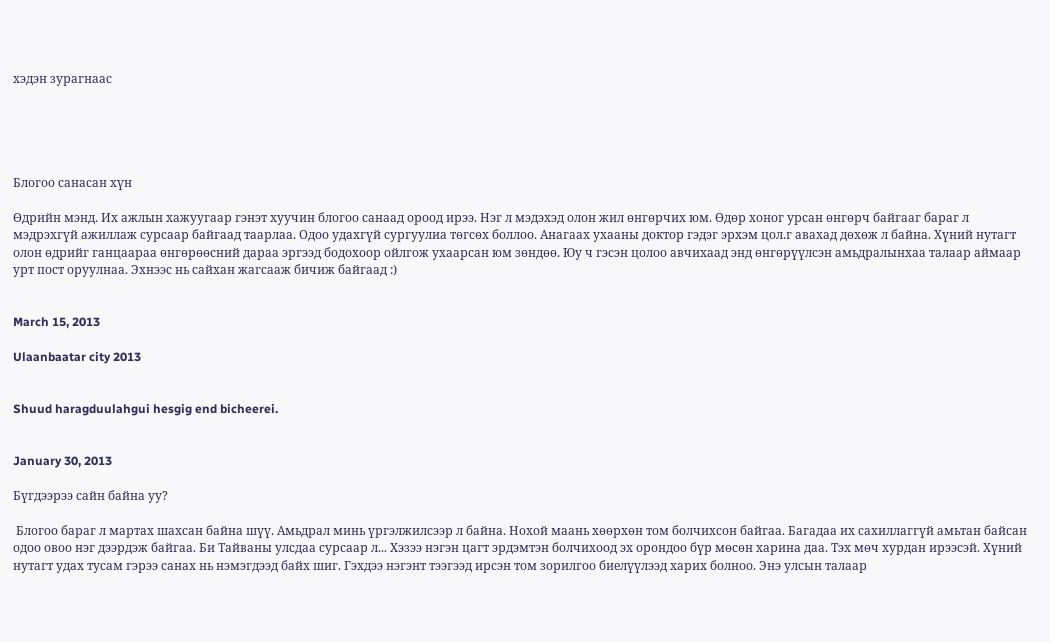хэдэн зурагнаас





Блогоо санасан хүн

Өдрийн мэнд. Их ажлын хажуугаар гэнэт хуучин блогоо санаад ороод ирээ. Нэг л мэдэхэд олон жил өнгөрчих юм. Өдөр хоног урсан өнгөрч байгааг бараг л мэдрэхгүй ажиллаж сурсаар байгаад таарлаа. Одоо удахгүй сургуулиа төгсөх боллоо. Анагаах ухааны доктор гэдэг эрхэм цол.г авахад дөхөж л байна. Хүний нутагт олон өдрийг ганцаараа өнгөрөөсний дараа эргээд бодохоор ойлгож ухаарсан юм зөндөө. Юу ч гэсэн цолоо авчихаад энд өнгөрүүлсэн амьдралынхаа талаар аймаар урт пост оруулнаа. Эхнээс нь сайхан жагсааж бичиж байгаад :)


March 15, 2013

Ulaanbaatar city 2013


Shuud haragduulahgui hesgig end bicheerei.


January 30, 2013

Бүгдээрээ сайн байна уу?

 Блогоо бараг л мартах шахсан байна шүү. Амьдрал минь үргэлжилсээр л байна. Нохой маань хөөрхөн том болчихсон байгаа. Багадаа их сахиллаггүй амьтан байсан одоо овоо нэг дээрдэж байгаа. Би Тайваны улсдаа сурсаар л... Хэзээ нэгэн цагт эрдэмтэн болчихоод эх орондоо бүр мөсөн харина даа. Тэх мөч хурдан ирээсэй. Хүний нутагт удах тусам гэрээ санах нь нэмэгдээд байх шиг. Гэхдээ нэгэнт тээгээд ирсэн том зорилгоо биелүүлээд харих болноо. Энэ улсын талаар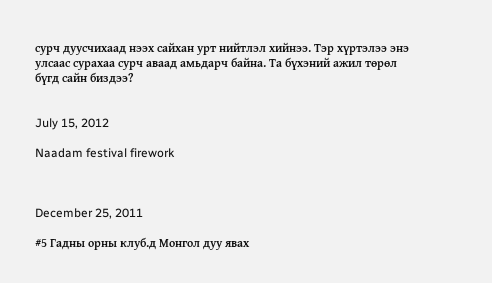сурч дуусчихаад нээх сайхан урт нийтлэл хийнээ. Тэр хүртэлээ энэ улсаас сурахаа сурч аваад амьдарч байна. Та бүхэний ажил төрөл бүгд сайн биздээ?


July 15, 2012

Naadam festival firework



December 25, 2011

#5 Гадны орны клуб.д Монгол дуу явах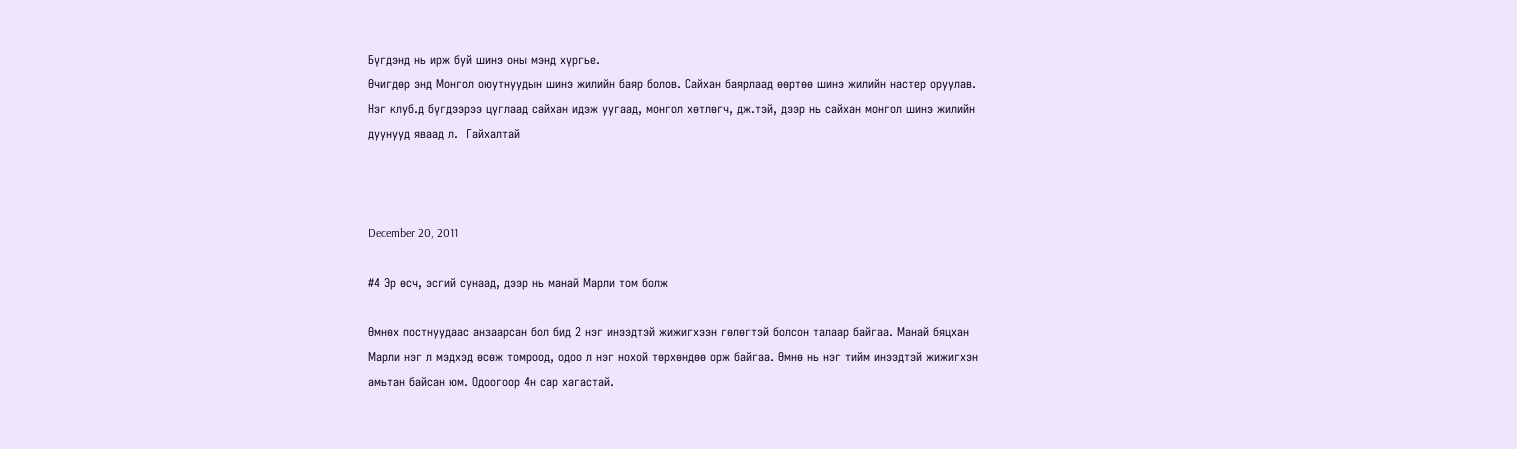Бүгдэнд нь ирж буй шинэ оны мэнд хүргье.
Өчигдөр энд Монгол оюутнуудын шинэ жилийн баяр болов. Сайхан баярлаад өөртөө шинэ жилийн настер оруулав. Нэг клуб.д бүгдээрээ цуглаад сайхан идэж уугаад, монгол хөтлөгч, дж.тэй, дээр нь сайхан монгол шинэ жилийн дуунууд яваад л.  Гайхалтай



December 20, 2011

#4 Эр өсч, эсгий сунаад, дээр нь манай Марли том болж

Өмнөх постнуудаас анзаарсан бол бид 2 нэг инээдтэй жижигхээн гөлөгтэй болсон талаар байгаа. Манай бяцхан Марли нэг л мэдхэд өсөж томроод, одоо л нэг нохой төрхөндөө орж байгаа. Өмнө нь нэг тийм инээдтэй жижигхэн амьтан байсан юм. Одоогоор 4н сар хагастай.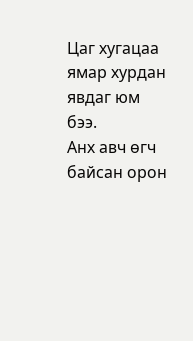Цаг хугацаа ямар хурдан явдаг юм бээ.
Анх авч өгч байсан орон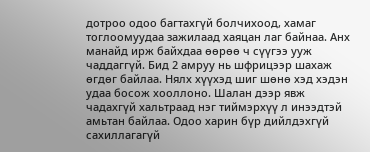дотроо одоо багтахгүй болчихоод, хамаг тоглоомуудаа зажилаад хаяцан лаг байнаа. Анх манайд ирж байхдаа өөрөө ч сүүгээ ууж чаддаггүй. Бид 2 амруу нь шфрицээр шахаж өгдөг байлаа. Нялх хүүхэд шиг шөнө хэд хэдэн удаа босож хооллоно. Шалан дээр явж чадахгүй хальтраад нэг тиймэрхүү л инээдтэй амьтан байлаа. Одоо харин бүр дийлдэхгүй сахиллагагүй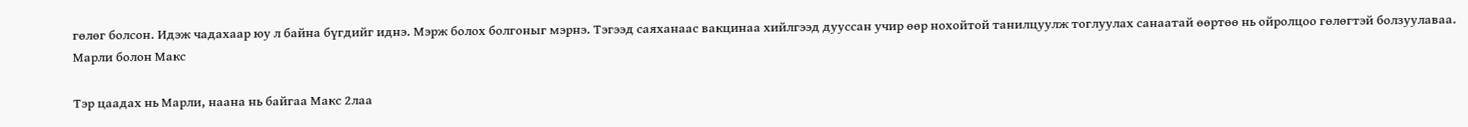гөлөг болсон. Идэж чадахаар юу л байна бүгдийг иднэ. Мэрж болох болгоныг мэрнэ. Тэгээд саяханаас вакцинаа хийлгээд дууссан учир өөр нохойтой танилцуулж тоглуулах санаатай өөртөө нь ойролцоо гөлөгтэй болзуулаваа. Марли болон Макс

Тэр цаадах нь Марли, наана нь байгаа Макс 2лаа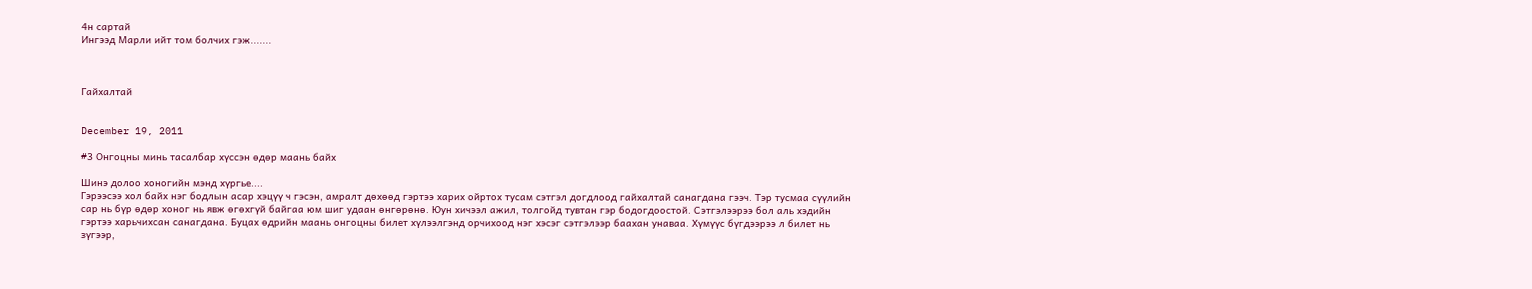4н сартай
Ингээд Марли ийт том болчих гэж.......



Гайхалтай


December 19, 2011

#3 Онгоцны минь тасалбар хүссэн өдөр маань байх

Шинэ долоо хоногийн мэнд хүргье....
Гэрээсээ хол байх нэг бодлын асар хэцүү ч гэсэн, амралт дөхөөд гэртээ харих ойртох тусам сэтгэл догдлоод гайхалтай санагдана гээч. Тэр тусмаа сүүлийн сар нь бүр өдөр хоног нь явж өгөхгүй байгаа юм шиг удаан өнгөрөнө. Юун хичээл ажил, толгойд тувтан гэр бодогдоостой. Сэтгэлээрээ бол аль хэдийн гэртээ харьчихсан санагдана. Буцах өдрийн маань онгоцны билет хүлээлгэнд орчихоод нэг хэсэг сэтгэлээр баахан унаваа. Хүмүүс бүгдээрээ л билет нь зүгээр,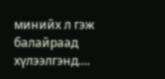минийх л гэж балайраад хүлээлгэнд....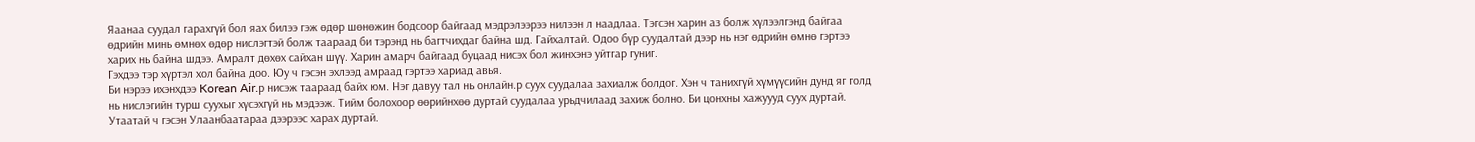Яаанаа суудал гарахгүй бол яах билээ гэж өдөр шөнөжин бодсоор байгаад мэдрэлээрээ нилээн л наадлаа. Тэгсэн харин аз болж хүлээлгэнд байгаа өдрийн минь өмнөх өдөр нислэгтэй болж таараад би тэрэнд нь багтчихдаг байна шд. Гайхалтай. Одоо бүр суудалтай дээр нь нэг өдрийн өмнө гэртээ харих нь байна шдээ. Амралт дөхөх сайхан шүү. Харин амарч байгаад буцаад нисэх бол жинхэнэ уйтгар гуниг.
Гэхдээ тэр хүртэл хол байна доо. Юу ч гэсэн эхлээд амраад гэртээ хариад авья.
Би нэрээ ихэнхдээ Korean Air.р нисэж таараад байх юм. Нэг давуу тал нь онлайн.р суух суудалаа захиалж болдог. Хэн ч танихгүй хүмүүсийн дунд яг голд нь нислэгийн турш суухыг хүсэхгүй нь мэдээж. Тийм болохоор өөрийнхөө дуртай суудалаа урьдчилаад захиж болно. Би цонхны хажуууд суух дуртай. Утаатай ч гэсэн Улаанбаатараа дээрээс харах дуртай.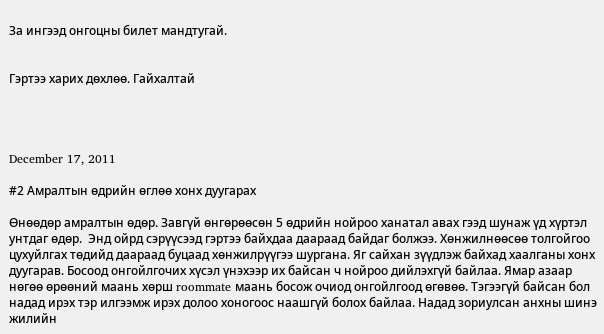За ингээд онгоцны билет мандтугай.


Гэртээ харих дөхлөө. Гайхалтай




December 17, 2011

#2 Амралтын өдрийн өглөө хонх дуугарах

Өнөөдөр амралтын өдөр. Завгүй өнгөрөөсөн 5 өдрийн нойроо ханатал авах гээд шунаж үд хүртэл унтдаг өдөр.  Энд ойрд сэрүүсээд гэртээ байхдаа даараад байдаг болжээ. Хөнжилнөөсөө толгойгоо цухуйлгах төдийд даараад буцаад хөнжилрүүгээ шургана. Яг сайхан зүүдлэж байхад хаалганы хонх дуугарав. Босоод онгойлгочих хүсэл үнэхээр их байсан ч нойроо дийлэхгүй байлаа. Ямар азаар нөгөө өрөөний маань хөрш roommate маань босож очиод онгойлгоод өгөвөө. Тэгээгүй байсан бол надад ирэх тэр илгээмж ирэх долоо хоногоос наашгүй болох байлаа. Надад зориулсан анхны шинэ жилийн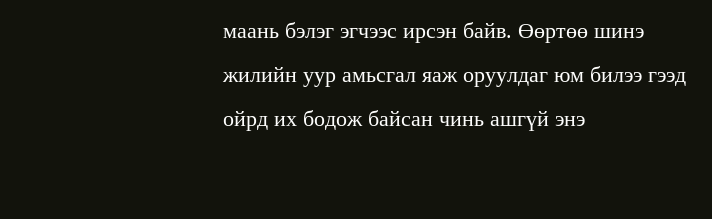маань бэлэг эгчээс ирсэн байв. Өөртөө шинэ жилийн уур амьсгал яаж оруулдаг юм билээ гээд ойрд их бодож байсан чинь ашгүй энэ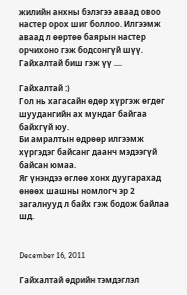жилийн анхны бэлэгээ аваад овоо настер орох шиг боллоо. Илгээмж аваад л өөртөө баярын настер орчихоно гэж бодсонгүй шүү. Гайхалтай биш гэж үү ....

Гайхалтай :)
Гол нь хагасайн өдөр хүргэж өгдөг шуудангийн ах мундаг байгаа байхгүй юу.
Би амралтын өдрөөр илгээмж хүргэдэг байсанг даанч мэдээгүй байсан юмаа.
Яг үнэндээ өглөө хонх дуугарахад өнөөх шашны номлогч эр 2 загалнууд л байх гэж бодож байлаа шд.


December 16, 2011

Гайхалтай өдрийн тэмдэглэл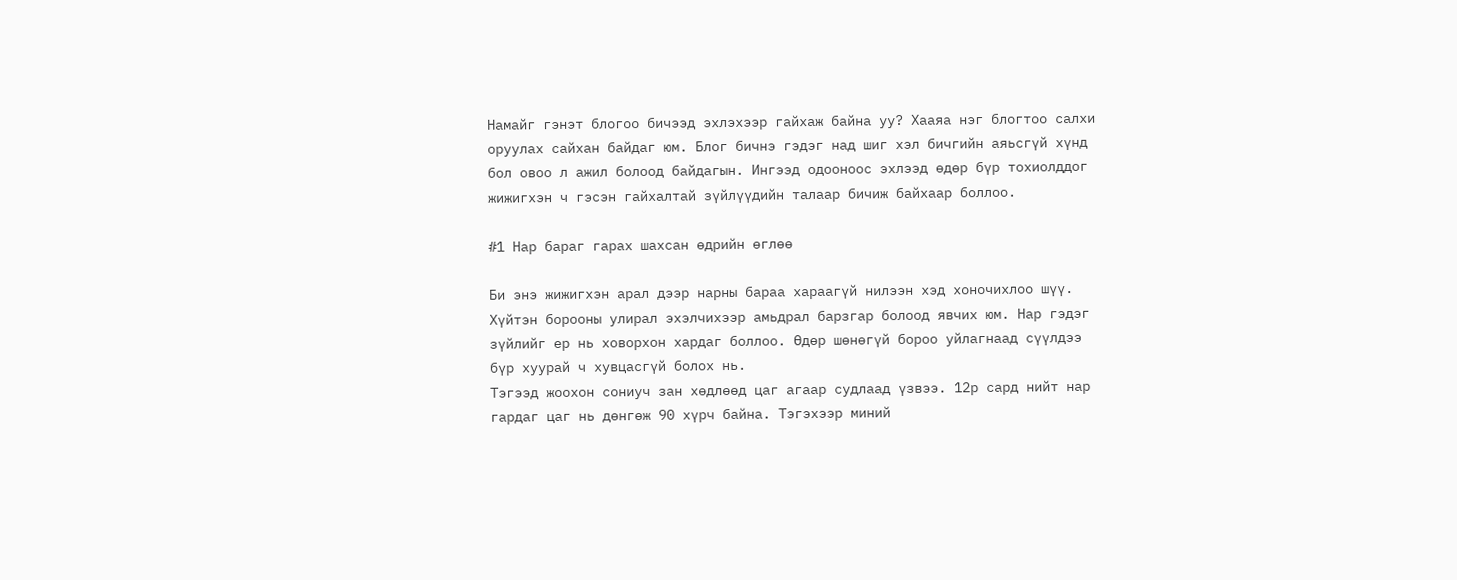Намайг гэнэт блогоо бичээд эхлэхээр гайхаж байна уу? Хааяа нэг блогтоо салхи оруулах сайхан байдаг юм. Блог бичнэ гэдэг над шиг хэл бичгийн аяьсгүй хүнд бол овоо л ажил болоод байдагын. Ингээд одооноос эхлээд өдөр бүр тохиолддог жижигхэн ч гэсэн гайхалтай зүйлүүдийн талаар бичиж байхаар боллоо.

#1 Нар бараг гарах шахсан өдрийн өглөө

Би энэ жижигхэн арал дээр нарны бараа хараагүй нилээн хэд хоночихлоо шүү. Хүйтэн борооны улирал эхэлчихээр амьдрал барзгар болоод явчих юм. Нар гэдэг зүйлийг ер нь ховорхон хардаг боллоо. Өдөр шөнөгүй бороо уйлагнаад сүүлдээ бүр хуурай ч хувцасгүй болох нь.
Тэгээд жоохон сониуч зан хөдлөөд цаг агаар судлаад үзвээ. 12р сард нийт нар гардаг цаг нь дөнгөж 90 хүрч байна. Тэгэхээр миний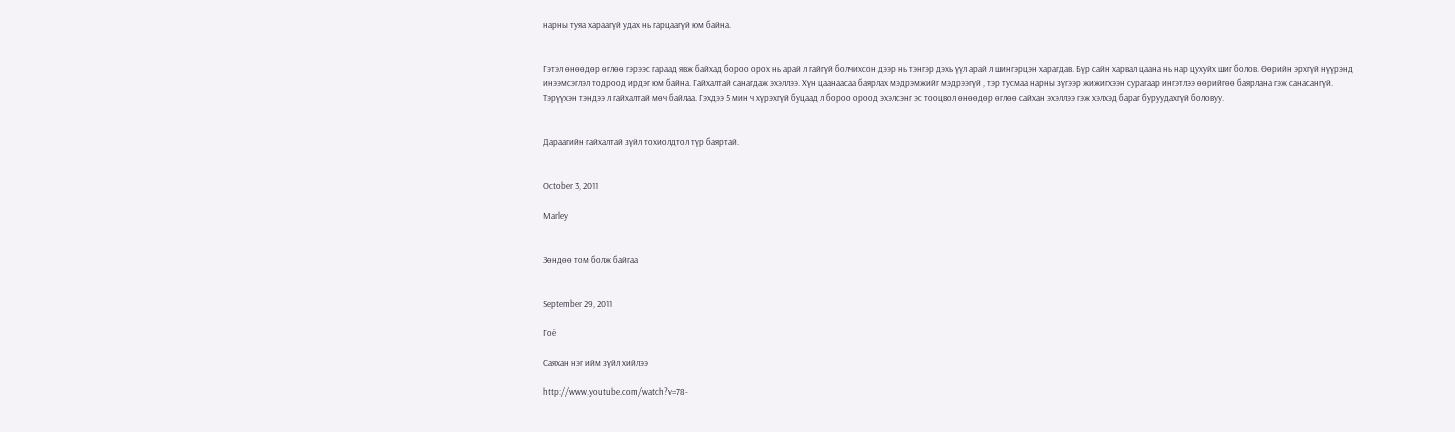нарны туяа хараагүй удах нь гарцаагүй юм байна.


Гэтэл өнөөдөр өглөө гэрээс гараад явж байхад бороо орох нь арай л гайгүй болчихсон дээр нь тэнгэр дэхь үүл арай л шингэрцэн харагдав. Бүр сайн харвал цаана нь нар цухуйх шиг болов. Өөрийн эрхгүй нүүрэнд инээмсэглэл тодроод ирдэг юм байна. Гайхалтай санагдаж эхэллээ. Хүн цаанаасаа баярлах мэдрэмжийг мэдрээгүй , тэр тусмаа нарны зүгээр жижигхээн сурагаар ингэтлээ өөрийгөө баярлана гэж санасангүй. Тэрүүхэн тэндээ л гайхалтай мөч байлаа. Гэхдээ 5 мин ч хүрэхгүй буцаад л бороо ороод эхэлсэнг эс тооцвол өнөөдөр өглөө сайхан эхэллээ гэж хэлхэд бараг буруудахгүй боловуу.


Дараагийн гайхалтай зүйл тохиолдтол түр баяртай.


October 3, 2011

Marley


Зөндөө том болж байгаа


September 29, 2011

Гоё

Саяхан нэг ийм зүйл хийлээ

http://www.youtube.com/watch?v=78-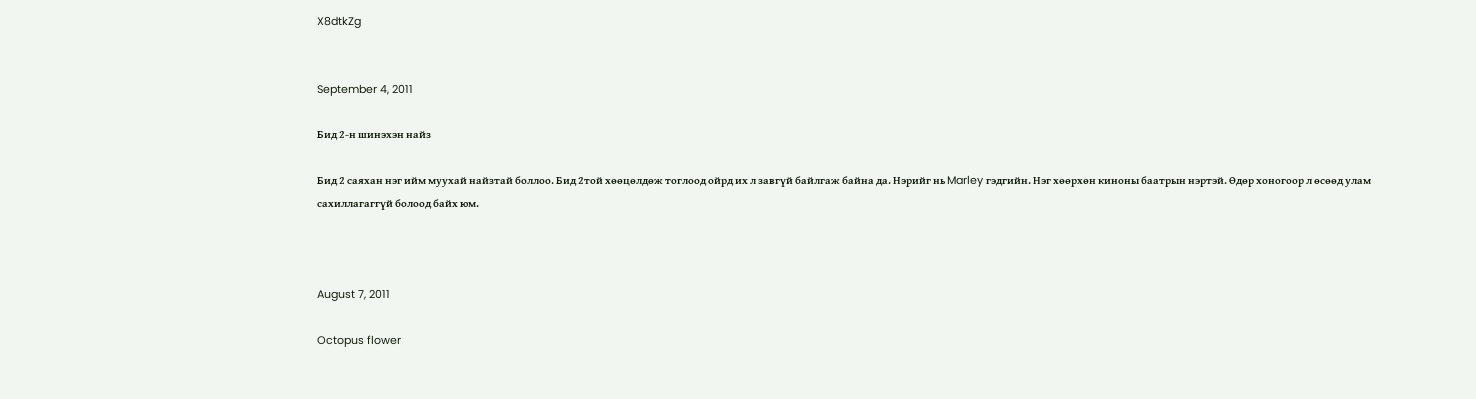X8dtkZg


September 4, 2011

Бид 2-н шинэхэн найз

Бид 2 саяхан нэг ийм муухай найзтай боллоо. Бид 2той хөөцөлдөж тоглоод ойрд их л завгүй байлгаж байна да. Нэрийг нь Marley гэдгийн. Нэг хөөрхөн киноны баатрын нэртэй. Өдөр хоногоор л өсөөд улам сахиллагаггүй болоод байх юм.



August 7, 2011

Octopus flower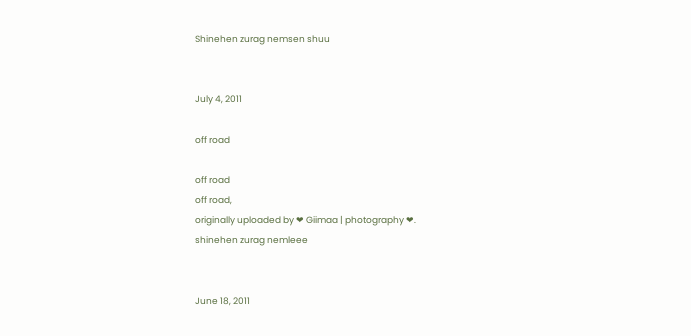Shinehen zurag nemsen shuu


July 4, 2011

off road

off road
off road,
originally uploaded by ❤ Giimaa | photography ❤.
shinehen zurag nemleee


June 18, 2011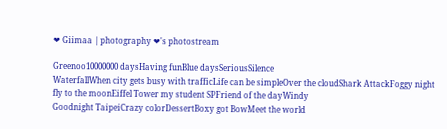❤ Giimaa | photography ❤'s photostream

Greenoo10000000 daysHaving funBlue daysSeriousSilence
WaterfallWhen city gets busy with trafficLife can be simpleOver the cloudShark AttackFoggy night
fly to the moonEiffel Tower my student SPFriend of the dayWindy
Goodnight TaipeiCrazy colorDessertBoxy got BowMeet the world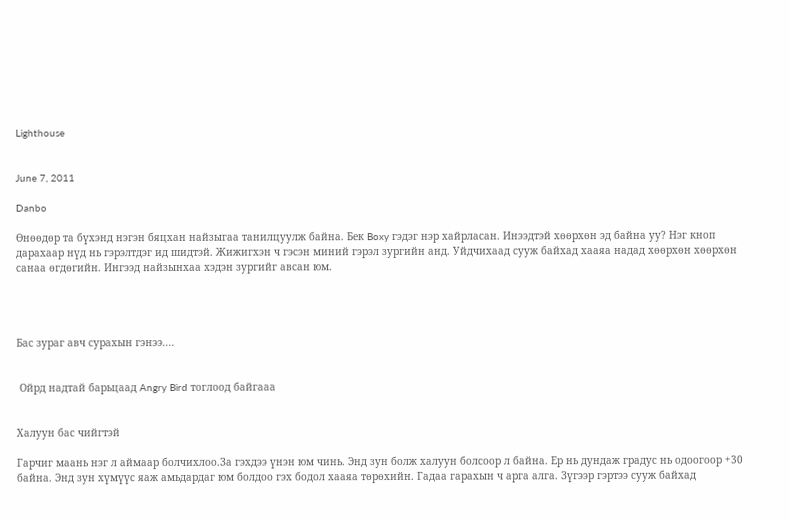Lighthouse


June 7, 2011

Danbo

Өнөөдөр та бүхэнд нэгэн бяцхан найзыгаа танилцуулж байна. Бек Boxy гэдэг нэр хайрласан. Инээдтэй хөөрхөн эд байна уу? Нэг кноп дарахаар нүд нь гэрэлтдэг ид шидтэй. Жижигхэн ч гэсэн миний гэрэл зургийн анд. Уйдчихаад сууж байхад хааяа надад хөөрхөн хөөрхөн санаа өгдөгийн. Ингээд найзынхаа хэдэн зургийг авсан юм.




Бас зураг авч сурахын гэнээ....


 Ойрд надтай барьцаад Angry Bird тоглоод байгааа


Халуун бас чийгтэй

Гарчиг маань нэг л аймаар болчихлоо.За гэхдээ үнэн юм чинь. Энд зун болж халуун болсоор л байна. Ер нь дундаж градус нь одоогоор +30 байна. Энд зун хүмүүс яаж амьдардаг юм болдоо гэх бодол хааяа төрөхийн. Гадаа гарахын ч арга алга. Зүгээр гэртээ сууж байхад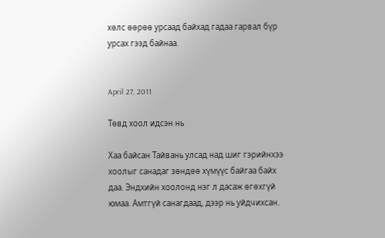хөлс өөрөө урсаад байхад гадаа гарвал бүр урсах гээд байнаа.


April 27, 2011

Төвд хоол идсэн нь

Хаа байсан Тайвань улсад над шиг гэрийнхээ хоолыг санадаг зөндөө хүмүүс байгаа байх даа. Эндхийн хоолонд нэг л дасаж өгөхгүй юмаа. Амтгүй санагдаад, дээр нь уйдчихсан.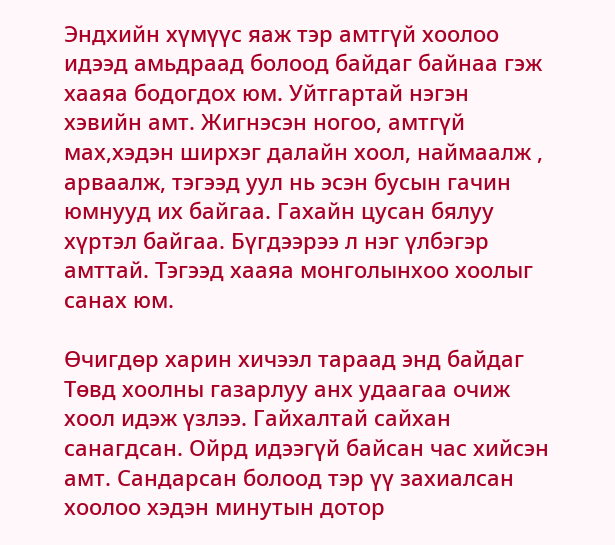Эндхийн хүмүүс яаж тэр амтгүй хоолоо идээд амьдраад болоод байдаг байнаа гэж хааяа бодогдох юм. Уйтгартай нэгэн хэвийн амт. Жигнэсэн ногоо, амтгүй мах,хэдэн ширхэг далайн хоол, наймаалж , арваалж, тэгээд уул нь эсэн бусын гачин юмнууд их байгаа. Гахайн цусан бялуу хүртэл байгаа. Бүгдээрээ л нэг үлбэгэр амттай. Тэгээд хааяа монголынхоо хоолыг санах юм.

Өчигдөр харин хичээл тараад энд байдаг Төвд хоолны газарлуу анх удаагаа очиж хоол идэж үзлээ. Гайхалтай сайхан санагдсан. Ойрд идээгүй байсан час хийсэн амт. Сандарсан болоод тэр үү захиалсан хоолоо хэдэн минутын дотор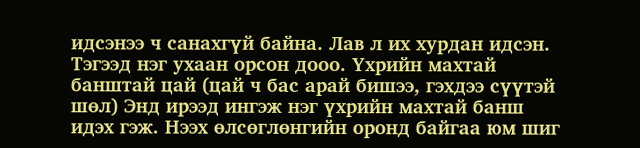идсэнээ ч санахгүй байна. Лав л их хурдан идсэн. Тэгээд нэг ухаан орсон дооо. Үхрийн махтай банштай цай (цай ч бас арай бишээ, гэхдээ сүүтэй шөл) Энд ирээд ингэж нэг үхрийн махтай банш идэх гэж. Нээх өлсөглөнгийн оронд байгаа юм шиг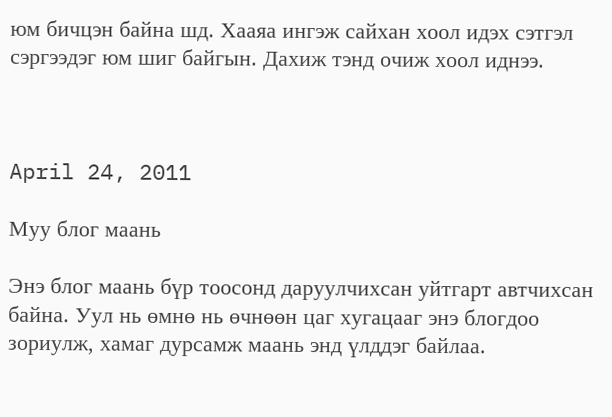юм бичцэн байна шд. Хааяа ингэж сайхан хоол идэх сэтгэл сэргээдэг юм шиг байгын. Дахиж тэнд очиж хоол иднээ.



April 24, 2011

Муу блог маань

Энэ блог маань бүр тоосонд даруулчихсан уйтгарт автчихсан байна. Уул нь өмнө нь өчнөөн цаг хугацааг энэ блогдоо зориулж, хамаг дурсамж маань энд үлддэг байлаа.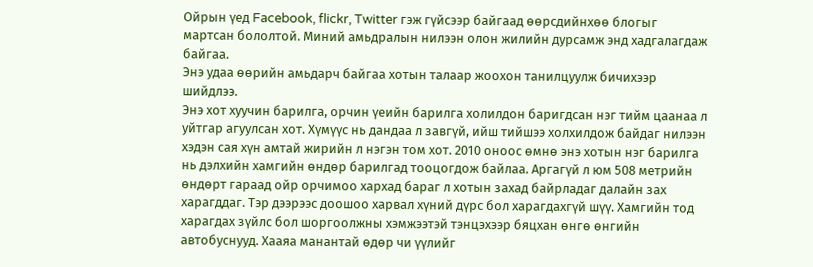Ойрын үед Facebook, flickr, Twitter гэж гүйсээр байгаад өөрсдийнхөө блогыг мартсан бололтой. Миний амьдралын нилээн олон жилийн дурсамж энд хадгалагдаж байгаа.
Энэ удаа өөрийн амьдарч байгаа хотын талаар жоохон танилцуулж бичихээр шийдлээ.
Энэ хот хуучин барилга, орчин үеийн барилга холилдон баригдсан нэг тийм цаанаа л уйтгар агуулсан хот. Хүмүүс нь дандаа л завгүй, ийш тийшээ холхилдож байдаг нилээн хэдэн сая хүн амтай жирийн л нэгэн том хот. 2010 оноос өмнө энэ хотын нэг барилга нь дэлхийн хамгийн өндөр барилгад тооцогдож байлаа. Аргагүй л юм 508 метрийн өндөрт гараад ойр орчимоо хархад бараг л хотын захад байрладаг далайн зах харагддаг. Тэр дээрээс доошоо харвал хүний дүрс бол харагдахгүй шүү. Хамгийн тод харагдах зүйлс бол шоргоолжны хэмжээтэй тэнцэхээр бяцхан өнгө өнгийн автобуснууд. Хааяа манантай өдөр чи үүлийг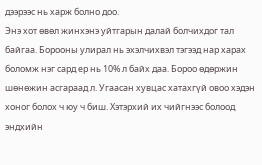дээрээс нь харж болно доо.
Энэ хот өвөл жинхэнэ уйтгарын далай болчихдог тал байгаа. Борооны улирал нь эхэлчихвэл тэгээд нар харах боломж нэг сард ер нь 10% л байх даа. Бороо өдөржин шөнөжин асгараад л. Угаасан хувцас хатахгүй овоо хэдэн хоног болох ч юу ч биш. Хэтэрхий их чийгнээс болоод эндхийн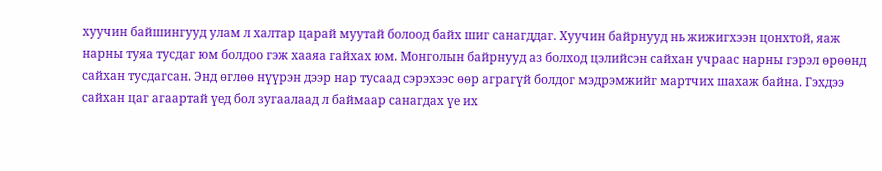хуучин байшингууд улам л халтар царай муутай болоод байх шиг санагддаг. Хуучин байрнууд нь жижигхээн цонхтой, яаж нарны туяа тусдаг юм болдоо гэж хааяа гайхах юм. Монголын байрнууд аз болход цэлийсэн сайхан учраас нарны гэрэл өрөөнд сайхан тусдагсан. Энд өглөө нүүрэн дээр нар тусаад сэрэхээс өөр аграгүй болдог мэдрэмжийг мартчих шахаж байна. Гэхдээ сайхан цаг агаартай үед бол зугаалаад л баймаар санагдах үе их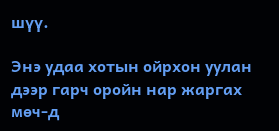шүү.

Энэ удаа хотын ойрхон уулан дээр гарч оройн нар жаргах мөч-д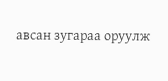авсан зугараа оруулж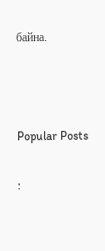байна.



Popular Posts

: